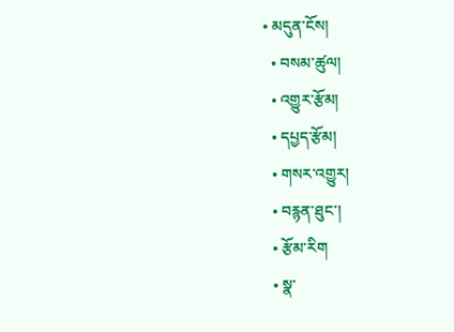• མདུན་ངོས།
  • བསམ་ཚུལ།
  • འགྱུར་རྩོམ།
  • དཔྱད་རྩོམ།
  • གསར་འགྱུར།
  • བརྙན་ཐུང་།
  • རྩོམ་རིག
  • སྣ་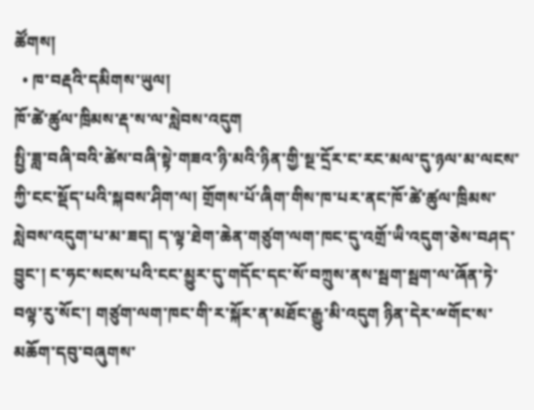ཚོགས།
  • ཁ་བརྡའི་དམིགས་ཡུལ།
ཁོ་ཚེ་ཚུལ་ཁྲིམས་རྡ་ས་ལ་སླེབས་འདུག
སྤྱི་ཟླ་བཞི་བའི་ཚེས་བཞི་སྟེ་གཟའ་ཉི་མའི་ཉིན་གྱི་སྔ་དྲོར་ང་རང་མལ་དུ་ཉལ་མ་ལངས་ཀྱི་ངང་སྡོད་པའི་སྐབས་ཤིག་ལ། གྲོགས་པོ་ཞིག་གིས་ཁ་པར་ནང་ཁོ་ཚེ་ཚུལ་ཁྲིམས་སླེབས་འདུག་པ་མ་ཟད། ད་ལྟ་ཐེག་ཆེན་གཙུག་ལག་ཁང་དུ་འགྲོ་ཡི་འདུག་ཅེས་བཤད་བྱུང་། ང་ཧང་སངས་པའི་ངང་མྱུར་དུ་གདོང་དང་སོ་བཀྲུས་ནས་སྦག་སྦག་ལ་ཞོན་ཏེ་བལྟ་རུ་སོང་། གཙུག་ལག་ཁང་གི་ར་སྐོར་ན་མཐོང་རྒྱུ་མི་འདུག ཉིན་དེར་ྋགོང་ས་མཆོག་དབུ་བཞུགས་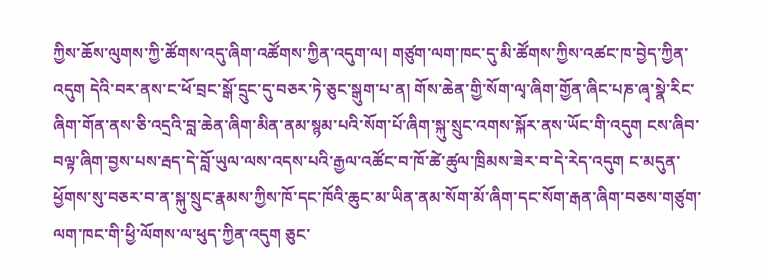ཀྱིས་ཆོས་ལུགས་ཀྱི་ཚོགས་འདུ་ཞིག་འཚོགས་ཀྱིན་འདུག་ལ། གཙུག་ལག་ཁང་དུ་མི་ཚོགས་ཀྱིས་འཚང་ཁ་བྱེད་ཀྱིན་འདུག དེའི་བར་ནས་ང་ཕོ་བྲང་སྒོ་དྲུང་དུ་བཅར་ཏེ་ཅུང་སྒུག་པ་ན། གོས་ཆེན་གྱི་སོག་ལྭ་ཞིག་གྱོན་ཞིང་པཎ་ཞྭ་སྣེ་རིང་ཞིག་གོན་ནས་ཅི་འདྲའི་བླ་ཆེན་ཞིག་མིན་ནམ་སྙམ་པའི་སོག་པོ་ཞིག་སྐུ་སྲུང་འགས་སྐོར་ནས་ཡོང་གི་འདུག ངས་ཞིབ་བལྟ་ཞིག་བྱས་པས་རྦད་དེ་བློ་ཡུལ་ལས་འདས་པའི་རྒྱལ་འཚོང་བ་ཁོ་ཚེ་ཚུལ་ཁྲིམས་ཟེར་བ་དེ་རེད་འདུག ང་མདུན་ཕྱོགས་སུ་བཅར་བ་ན་སྐུ་སྲུང་རྣམས་ཀྱིས་ཁོ་དང་ཁོའི་ཆུང་མ་ཡིན་ནམ་སོག་མོ་ཞིག་དང་སོག་རྒན་ཞིག་བཅས་གཙུག་ལག་ཁང་གི་ཕྱི་ལོགས་ལ་ཕུད་ཀྱིན་འདུག ཅུང་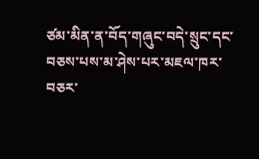ཙམ་མིན་ན་བོད་གཞུང་བདེ་སྲུང་དང་བཅས་པས་མ་ཤེས་པར་མཇལ་ཁར་བཅར་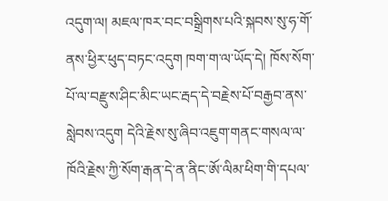འདུག་ལ། མཇལ་ཁར་བང་བསྒྲིགས་པའི་སྐབས་སུ་ཧ་གོ་ནས་ཕྱིར་ཕུད་བཏང་འདུག ཁག་ག་ལ་ཡོད་དེ། ཁོས་སོག་པོ་ལ་བརྫུས་ཤིང་མིང་ཡང་རྦད་དེ་བརྗེས་པོ་བརྒྱབ་ནས་སླེབས་འདུག དེའི་རྗེས་སུ་ཞིབ་འཇུག་གནང་གསལ་ལ་ཁོའི་རྗེས་ཀྱི་སོག་རྒན་དེ་ན་ནིང་ཨོ་ལིམ་ཕིག་གི་དཔལ་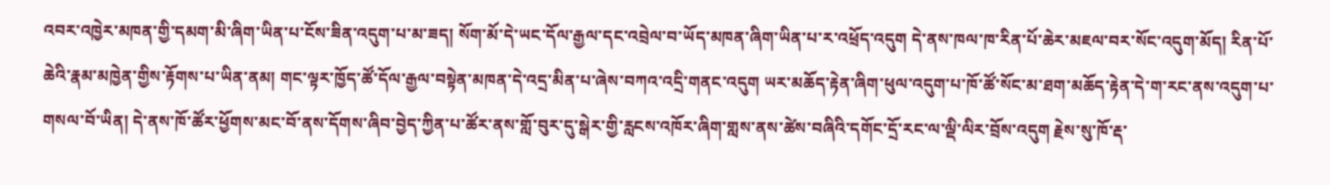འབར་འཁྱེར་མཁན་གྱི་དམག་མི་ཞིག་ཡིན་པ་ངོས་ཟིན་འདུག་པ་མ་ཟད། སོག་མོ་དེ་ཡང་དོལ་རྒྱལ་དང་འབྲེལ་བ་ཡོད་མཁན་ཞིག་ཡིན་པ་ར་འཕྲོད་འདུག དེ་ནས་ཁལ་ཁ་རིན་པོ་ཆེར་མཇལ་བར་སོང་འདུག་མོད། རིན་པོ་ཆེའི་རྣམ་མཁྱེན་གྱིས་རྟོགས་པ་ཡིན་ནམ། གང་ལྟར་ཁྱོད་ཚོ་དོལ་རྒྱལ་བསྟེན་མཁན་དེ་འདྲ་མིན་པ་ཞེས་བཀའ་འདྲི་གནང་འདུག ཡར་མཆོད་རྟེན་ཞིག་ཕུལ་འདུག་པ་ཁོ་ཚོ་སོང་མ་ཐག་མཆོད་རྟེན་དེ་ག་རང་ནས་འདུག་པ་གསལ་བོ་ཡིན། དེ་ནས་ཁོ་ཚོར་ཕྱོགས་མང་བོ་ནས་དོགས་ཞིབ་བྱེད་ཀྱིན་པ་ཚོར་ནས་གློ་བུར་དུ་སྒེར་གྱི་རླངས་འཁོར་ཞིག་གླས་ནས་ཚེས་བཞིའི་དགོང་དྲོ་རང་ལ་ལྡི་ལིར་བྲོས་འདུག རྗེས་སུ་ཁོ་རྡ་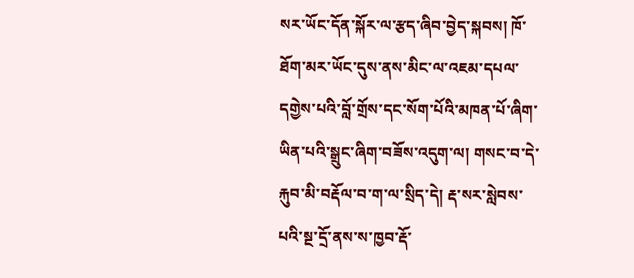སར་ཡོང་དོན་སྐོར་ལ་རྩད་ཞིབ་བྱེད་སྐབས། ཁོ་ཐོག་མར་ཡོང་དུས་ནས་མིང་ལ་འཇམ་དཔལ་དགྱེས་པའི་བློ་གྲོས་དང་སོག་པོའི་མཁན་པོ་ཞིག་ཡིན་པའི་སྒྲུང་ཞིག་བཟོས་འདུག་ལ། གསང་བ་དེ་རྐུབ་མི་བརྡོལ་བ་ག་ལ་སྲིད་དེ། རྡ་སར་སླེབས་པའི་སྔ་དྲོ་ནས་ས་ཁྱབ་རྡོ་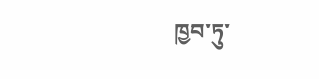ཁྱབ་ཏུ་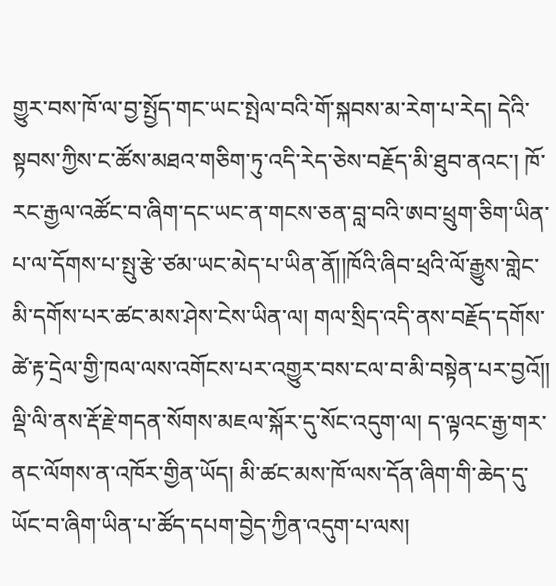གྱུར་བས་ཁོ་ལ་བྱ་སྤྱོད་གང་ཡང་སྤེལ་བའི་གོ་སྐབས་མ་རེག་པ་རེད། དེའི་སྟབས་ཀྱིས་ང་ཚོས་མཐའ་གཅིག་ཏུ་འདི་རེད་ཅེས་བརྗོད་མི་ཐུབ་ནའང་། ཁོ་རང་རྒྱལ་འཚོང་བ་ཞིག་དང་ཡང་ན་གངས་ཅན་བླ་བའི་ཨབ་ཕྲུག་ཅིག་ཡིན་པ་ལ་དོགས་པ་སྤུ་རྩེ་ཙམ་ཡང་མེད་པ་ཡིན་ནོ།།ཁོའི་ཞིབ་ཕྲའི་ལོ་རྒྱུས་གླེང་མི་དགོས་པར་ཚང་མས་ཤེས་ངེས་ཡིན་ལ། གལ་སྲིད་འདི་ནས་བརྗོད་དགོས་ཚེ་རྟ་དྲེལ་གྱི་ཁལ་ལས་འགོངས་པར་འགྱུར་བས་ངལ་བ་མི་བསྟེན་པར་བྱའོ།། ལྡི་ལི་ནས་རྡོ་རྗེ་གདན་སོགས་མཇལ་སྐོར་དུ་སོང་འདུག་ལ། ད་ལྟའང་རྒྱ་གར་ནང་ལོགས་ན་འཁོར་གྱིན་ཡོད། མི་ཚང་མས་ཁོ་ལས་དོན་ཞིག་གི་ཆེད་དུ་ཡོང་བ་ཞིག་ཡིན་པ་ཚོད་དཔག་བྱེད་ཀྱིན་འདུག་པ་ལས།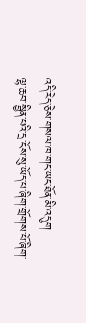འདི་རེད་ཅེས་གསལ་ཁ་གང་ཡང་ཐོན་མི་འདུག
ལྷ་ཆབ་སྦྱིན་པའི་དྲ་ངོས་སུ་ཡོད་པ་ཞིག་གྲོགས་པོ་ཞིག་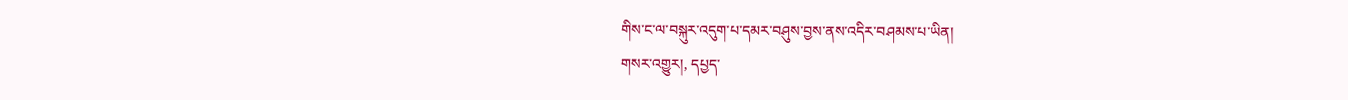གིས་ང་ལ་བསྐུར་འདུག་པ་དམར་བཤུས་བྱས་ནས་འདིར་བཤམས་པ་ཡིན།
གསར་འགྱུར།, དཔྱད་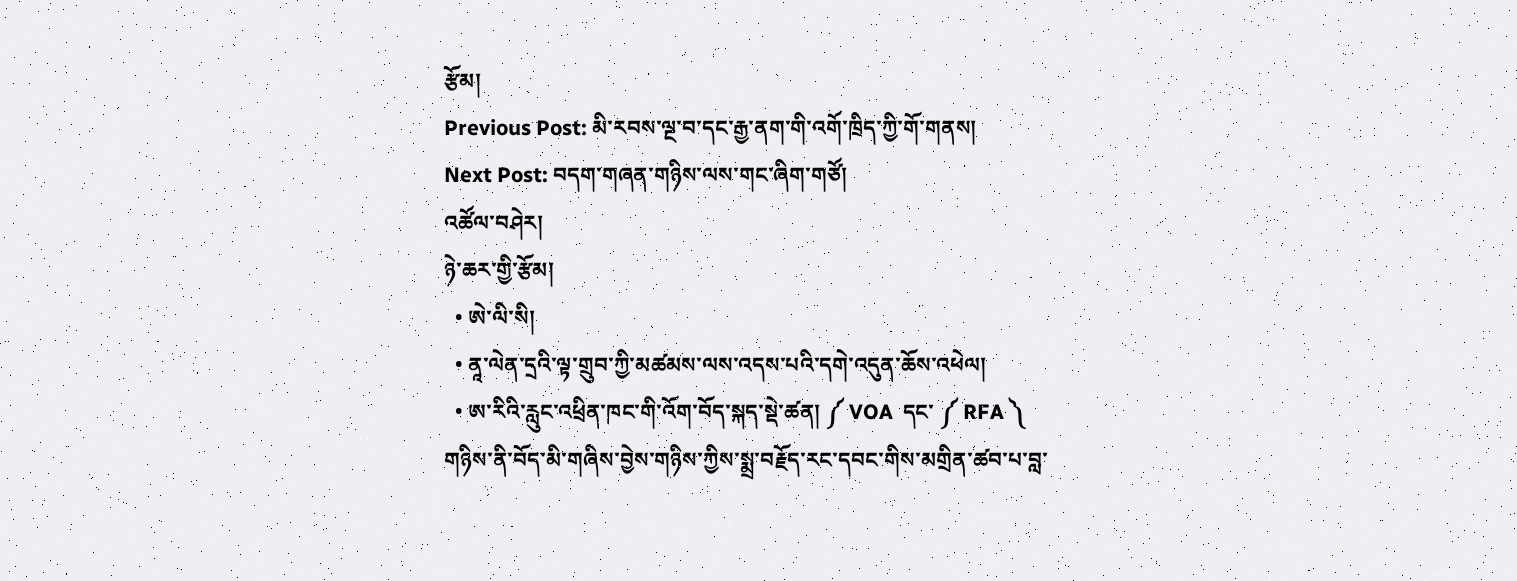རྩོམ།
Previous Post: མི་རབས་ལྔ་བ་དང་རྒྱ་ནག་གི་འགོ་ཁྲིད་ཀྱི་གོ་གནས།
Next Post: བདག་གཞན་གཉིས་ལས་གང་ཞིག་གཙོ།
འཚོལ་བཤེར།
ཉེ་ཆར་གྱི་རྩོམ།
  • ཨེ་ལི་སི།
  • ནཱ་ལེན་དྲའི་ལྟ་གྲུབ་ཀྱི་མཚམས་ལས་འདས་པའི་དགེ་འདུན་ཆོས་འཕེལ།
  • ཨ་རིའི་རླུང་འཕྲིན་ཁང་གི་འོག་བོད་སྐད་སྡེ་ཚན། ༼ VOA  དང་ ༼ RFA ༽ གཉིས་ནི་བོད་མི་གཞིས་བྱེས་གཉིས་ཀྱིས་སྨྲ་བརྗོད་རང་དབང་གིས་མགྲིན་ཚབ་པ་བླ་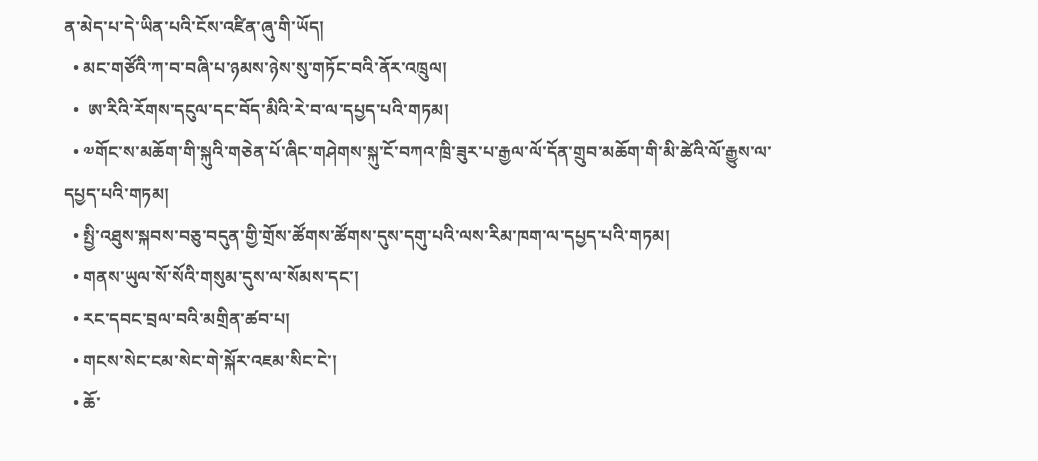ན་མེད་པ་དེ་ཡིན་པའི་ངོས་འཛིན་ཞུ་གི་ཡོད།
  • མང་གཙོའི་ཀ་བ་བཞི་པ་ཉམས་ཉེས་སུ་གཏོང་བའི་ནོར་འཁྲུལ།
  •  ཨ་རིའི་རོགས་དངུལ་དང་བོད་མིའི་རེ་བ་ལ་དཔྱད་པའི་གཏམ།
  • ༧གོང་ས་མཆོག་གི་སྐུའི་གཅེན་པོ་ཞིང་གཤེགས་སྐུ་ངོ་བཀའ་ཁྲི་ཟུར་པ་རྒྱལ་ལོ་དོན་གྲུབ་མཆོག་གི་མི་ཚེའི་ལོ་རྒྱུས་ལ་དཔྱད་པའི་གཏམ།
  • སྤྱི་འཐུས་སྐབས་བཅུ་བདུན་གྱི་གྲོས་ཚོགས་ཚོགས་དུས་དགུ་པའི་ལས་རིམ་ཁག་ལ་དཔྱད་པའི་གཏམ།
  • གནས་ཡུལ་སོ་སོའི་གསུམ་དུས་ལ་སོམས་དང་།
  • རང་དབང་བྲལ་བའི་མགྲིན་ཚབ་པ།
  • གངས་སེང་ངམ་སེང་གེ་སྐོར་འཇམ་སིང་ངེ་།
  • ཆོ་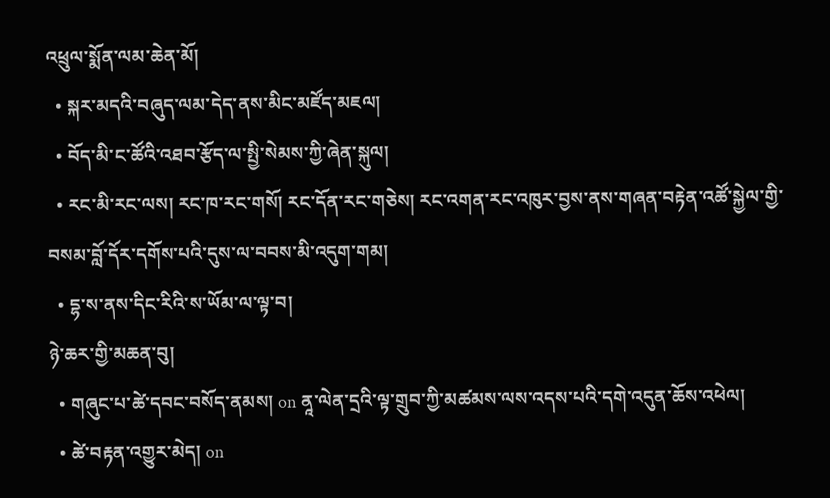འཕྲུལ་སྨོན་ལམ་ཆེན་མོ།
  • སྐར་མདའི་བཞུད་ལམ་དེད་ནས་མིང་མཛོད་མཇལ།
  • བོད་མི་ང་ཚོའི་འཐབ་རྩོད་ལ་སྤྱི་སེམས་ཀྱི་ཞེན་སྐུལ།
  • རང་མི་རང་ལས། རང་ཁ་རང་གསོ། རང་དོན་རང་གཅེས། རང་འགན་རང་འཁུར་བྱས་ནས་གཞན་བརྟེན་འཚོ་སྐྱེལ་གྱི་བསམ་བློ་དོར་དགོས་པའི་དུས་ལ་བབས་མི་འདུག་གམ།
  • དྷ་ས་ནས་དིང་རིའི་ས་ཡོམ་ལ་ལྟ་བ།
ཉེ་ཆར་གྱི་མཆན་བུ།
  • གཞུང་པ་ཚེ་དབང་བསོད་ནམས། on ནཱ་ལེན་དྲའི་ལྟ་གྲུབ་ཀྱི་མཚམས་ལས་འདས་པའི་དགེ་འདུན་ཆོས་འཕེལ།
  • ཚེ་བརྟན་འགྱུར་མེད། on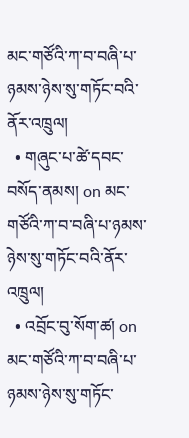མང་གཙོའི་ཀ་བ་བཞི་པ་ཉམས་ཉེས་སུ་གཏོང་བའི་ནོར་འཁྲུལ།
  • གཞུང་པ་ཚེ་དབང་བསོད་ནམས། on མང་གཙོའི་ཀ་བ་བཞི་པ་ཉམས་ཉེས་སུ་གཏོང་བའི་ནོར་འཁྲུལ།
  • འབྲོང་བུ་སོག་ཚ། on མང་གཙོའི་ཀ་བ་བཞི་པ་ཉམས་ཉེས་སུ་གཏོང་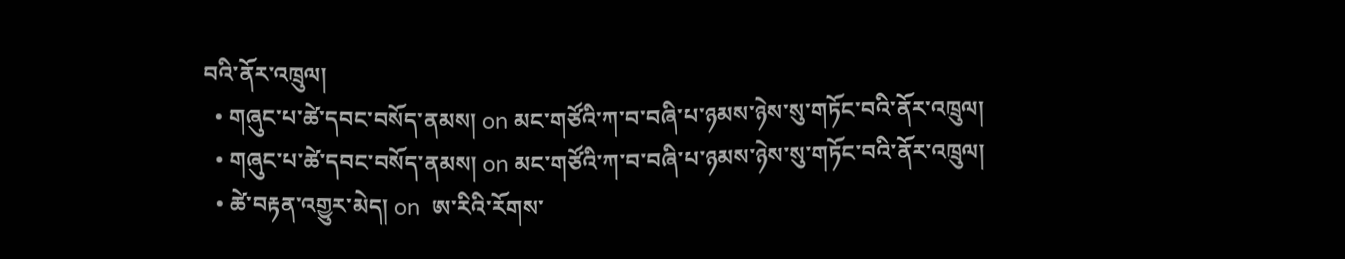བའི་ནོར་འཁྲུལ།
  • གཞུང་པ་ཚེ་དབང་བསོད་ནམས། on མང་གཙོའི་ཀ་བ་བཞི་པ་ཉམས་ཉེས་སུ་གཏོང་བའི་ནོར་འཁྲུལ།
  • གཞུང་པ་ཚེ་དབང་བསོད་ནམས། on མང་གཙོའི་ཀ་བ་བཞི་པ་ཉམས་ཉེས་སུ་གཏོང་བའི་ནོར་འཁྲུལ།
  • ཚེ་བརྟན་འགྱུར་མེད། on  ཨ་རིའི་རོགས་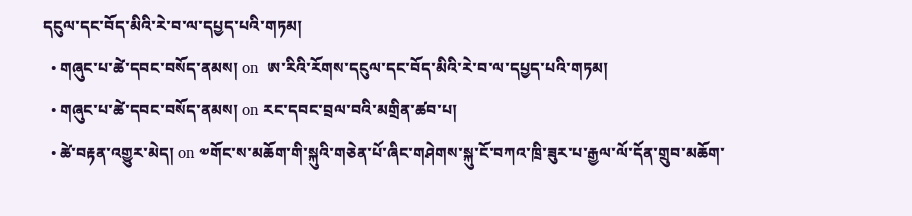དངུལ་དང་བོད་མིའི་རེ་བ་ལ་དཔྱད་པའི་གཏམ།
  • གཞུང་པ་ཚེ་དབང་བསོད་ནམས། on  ཨ་རིའི་རོགས་དངུལ་དང་བོད་མིའི་རེ་བ་ལ་དཔྱད་པའི་གཏམ།
  • གཞུང་པ་ཚེ་དབང་བསོད་ནམས། on རང་དབང་བྲལ་བའི་མགྲིན་ཚབ་པ།
  • ཚེ་བརྟན་འགྱུར་མེད། on ༧གོང་ས་མཆོག་གི་སྐུའི་གཅེན་པོ་ཞིང་གཤེགས་སྐུ་ངོ་བཀའ་ཁྲི་ཟུར་པ་རྒྱལ་ལོ་དོན་གྲུབ་མཆོག་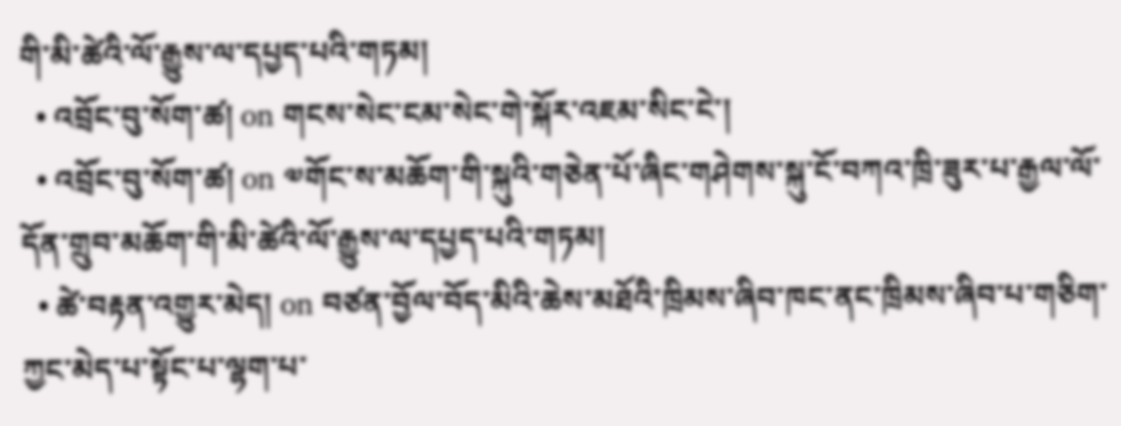གི་མི་ཚེའི་ལོ་རྒྱུས་ལ་དཔྱད་པའི་གཏམ།
  • འབྲོང་བུ་སོག་ཚ། on གངས་སེང་ངམ་སེང་གེ་སྐོར་འཇམ་སིང་ངེ་།
  • འབྲོང་བུ་སོག་ཚ། on ༧གོང་ས་མཆོག་གི་སྐུའི་གཅེན་པོ་ཞིང་གཤེགས་སྐུ་ངོ་བཀའ་ཁྲི་ཟུར་པ་རྒྱལ་ལོ་དོན་གྲུབ་མཆོག་གི་མི་ཚེའི་ལོ་རྒྱུས་ལ་དཔྱད་པའི་གཏམ།
  • ཚེ་བརྟན་འགྱུར་མེད། on བཙན་བྱོལ་བོད་མིའི་ཆེས་མཐོའི་ཁྲིམས་ཞིབ་ཁང་ནང་ཁྲིམས་ཞིབ་པ་གཅིག་ཀྱང་མེད་པ་སྟོང་པ་ལྷག་པ་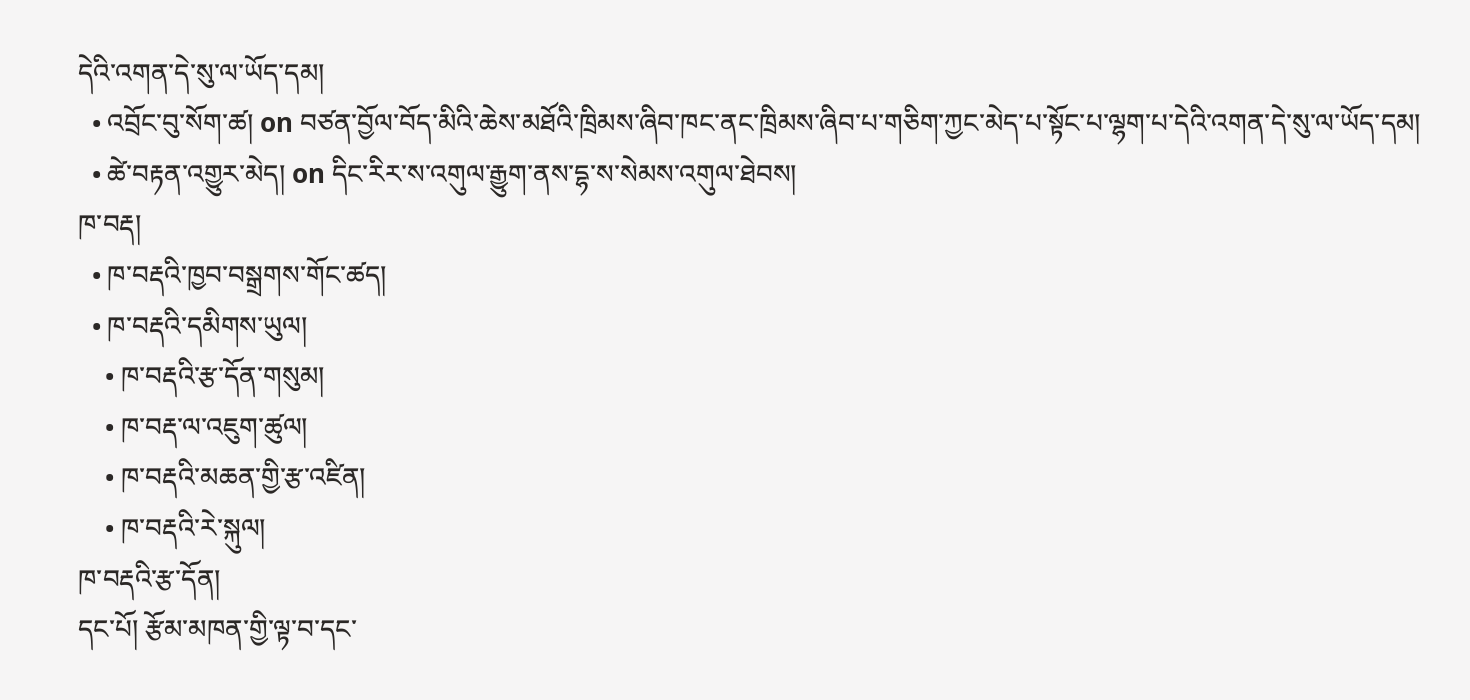དེའི་འགན་དེ་སུ་ལ་ཡོད་དམ།
  • འབྲོང་བུ་སོག་ཚ། on བཙན་བྱོལ་བོད་མིའི་ཆེས་མཐོའི་ཁྲིམས་ཞིབ་ཁང་ནང་ཁྲིམས་ཞིབ་པ་གཅིག་ཀྱང་མེད་པ་སྟོང་པ་ལྷག་པ་དེའི་འགན་དེ་སུ་ལ་ཡོད་དམ།
  • ཚེ་བརྟན་འགྱུར་མེད། on དིང་རིར་ས་འགུལ་རྒྱུག་ནས་དྷ་ས་སེམས་འགུལ་ཐེབས།
ཁ་བརྡ།
  • ཁ་བརྡའི་ཁྱབ་བསྒྲགས་གོང་ཚད།
  • ཁ་བརྡའི་དམིགས་ཡུལ།
    • ཁ་བརྡའི་རྩ་དོན་གསུམ།
    • ཁ་བརྡ་ལ་འཇུག་ཚུལ།
    • ཁ་བརྡའི་མཆན་གྱི་རྩ་འཛིན།
    • ཁ་བརྡའི་རེ་སྐུལ།
ཁ་བརྡའི་རྩ་དོན།
དང་པོ། རྩོམ་མཁན་གྱི་ལྟ་བ་དང་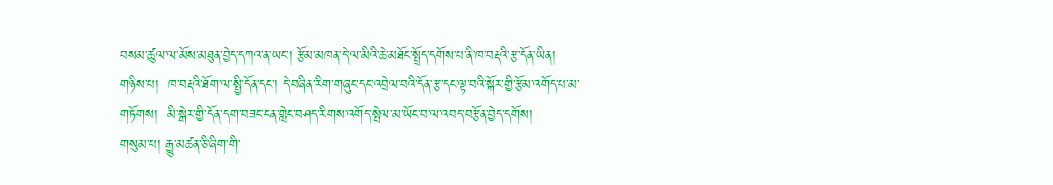བསམ་ཚུལ་ལ་མོས་མཐུན་བྱེད་དཀའ་ན་ཡང་། རྩོམ་མཁན་དེ་ལ་མིའི་ཆེ་མཐོང་སྤྲོད་དགོས་པ་ནི་ཁ་བརྡའི་རྩ་དོན་ཡིན།
གཉིས་པ།  ཁ་བརྡའི་ཐོག་ལ་སྤྱི་དོན་དང་། དེ་བཞིན་རིག་གཞུང་དང་འབྲེལ་བའི་དོན་རྩ་དང་ལྟ་བའི་སྐོར་གྱི་རྩོམ་འགོད་པ་མ་གཏོགས།  མི་སྒེར་གྱི་དོན་དག་བཟང་ངན་གླེང་བཤད་རིགས་འགོད་སྤེལ་མ་ཡོང་བ་ལ་འབད་བརྩོན་བྱེད་དགོས།
གསུམ་པ། རྒྱུ་མཚན་ཅི་ཞིག་གི་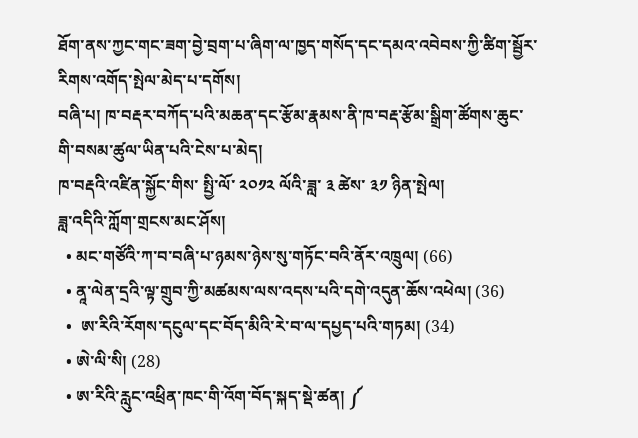ཐོག་ནས་ཀྱང་གང་ཟག་བྱེ་བྲག་པ་ཞིག་ལ་ཁྱད་གསོད་དང་དམའ་འབེབས་ཀྱི་ཚིག་སྦྱོར་རིགས་འགོད་སྤེལ་མེད་པ་དགོས།
བཞི་པ། ཁ་བརྡར་བཀོད་པའི་མཆན་དང་རྩོམ་རྣམས་ནི་ཁ་བརྡ་རྩོམ་སྒྲིག་ཚོགས་ཆུང་གི་བསམ་ཚུལ་ཡིན་པའི་ངེས་པ་མེད།
ཁ་བརྡའི་འཛིན་སྐྱོང་གིས་ སྤྱི་ལོ་ ༢༠༡༢ ལོའི་ཟླ་ ༣ ཚེས་ ༣༡ ཉིན་སྤེལ།
ཟླ་འདིའི་ཀློག་གྲངས་མང་ཤོས།
  • མང་གཙོའི་ཀ་བ་བཞི་པ་ཉམས་ཉེས་སུ་གཏོང་བའི་ནོར་འཁྲུལ། (66)
  • ནཱ་ལེན་དྲའི་ལྟ་གྲུབ་ཀྱི་མཚམས་ལས་འདས་པའི་དགེ་འདུན་ཆོས་འཕེལ། (36)
  •  ཨ་རིའི་རོགས་དངུལ་དང་བོད་མིའི་རེ་བ་ལ་དཔྱད་པའི་གཏམ། (34)
  • ཨེ་ལི་སི། (28)
  • ཨ་རིའི་རླུང་འཕྲིན་ཁང་གི་འོག་བོད་སྐད་སྡེ་ཚན། ༼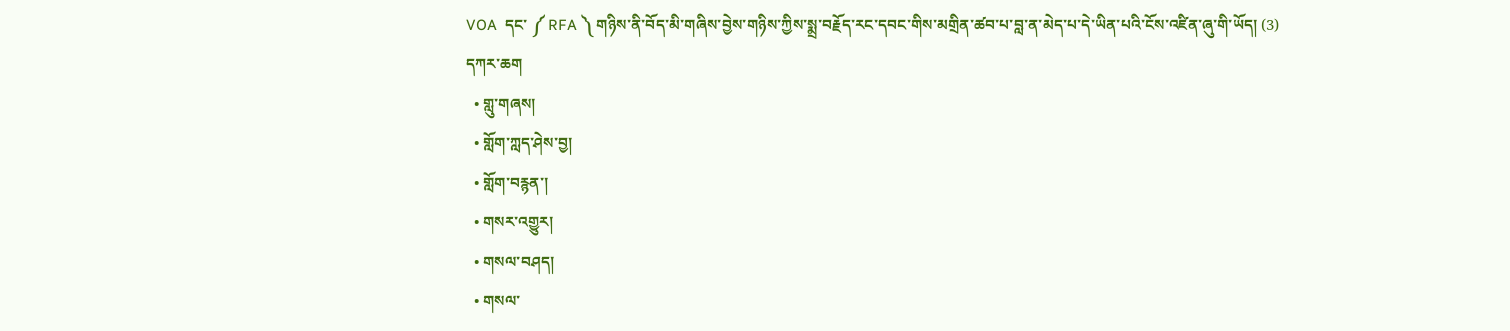VOA  དང་ ༼ RFA ༽ གཉིས་ནི་བོད་མི་གཞིས་བྱེས་གཉིས་ཀྱིས་སྨྲ་བརྗོད་རང་དབང་གིས་མགྲིན་ཚབ་པ་བླ་ན་མེད་པ་དེ་ཡིན་པའི་ངོས་འཛིན་ཞུ་གི་ཡོད། (3)
དཀར་ཆག
  • གླུ་གཞས།
  • གློག་ཀླད་ཤེས་བྱ།
  • གློག་བརྙན་།
  • གསར་འགྱུར།
  • གསལ་བཤད།
  • གསལ་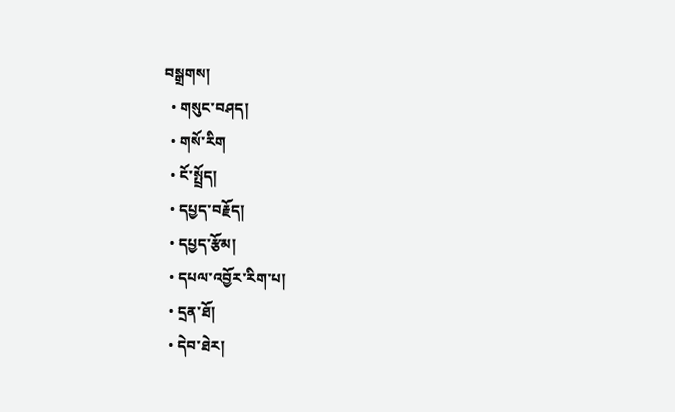བསྒྲགས།
  • གསུང་བཤད།
  • གསོ་རིག
  • ངོ་སྤྲོད།
  • དཔྱད་བརྗོད།
  • དཔྱད་རྩོམ།
  • དཔལ་འབྱོར་རིག་པ།
  • དྲན་ཐོ།
  • དེབ་ཐེར།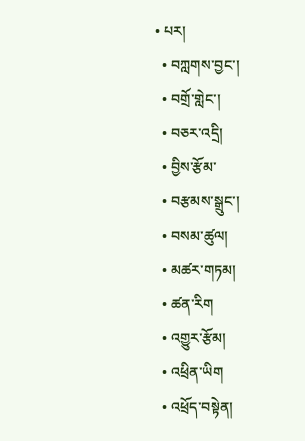• པར།
  • བཀླགས་བྱང་།
  • བགྲོ་གླེང་།
  • བཅར་འདྲི།
  • བྱིས་རྩོམ་
  • བརྩམས་སྒྲུང་།
  • བསམ་ཚུལ།
  • མཚར་གཏམ།
  • ཚན་རིག
  • འགྱུར་རྩོམ།
  • འཕྲིན་ཡིག
  • འཕྲོད་བསྟེན།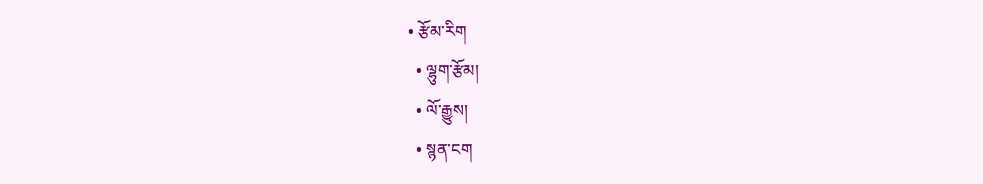• རྩོམ་རིག
  • ལྷུག་རྩོམ།
  • ལོ་རྒྱུས།
  • སྙན་ངག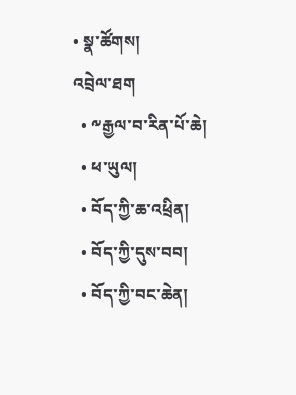• སྣ་ཚོགས།
འབྲེལ་ཐག
  • ༸རྒྱལ་བ་རིན་པོ་ཆེ།
  • ཕ་ཡུལ།
  • བོད་ཀྱི་ཆ་འཕྲིན།
  • བོད་ཀྱི་དུས་བབ།
  • བོད་ཀྱི་བང་ཆེན།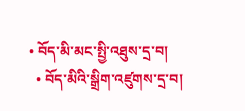• བོད་མི་མང་སྤྱི་འཐུས་དྲ་བ།
  • བོད་མིའི་སྒྲིག་འཛུགས་དྲ་བ།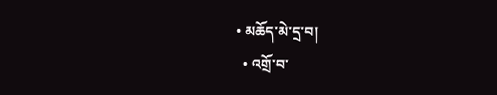• མཆོད་མེ་དྲ་བ།
  • འགྲོ་བ་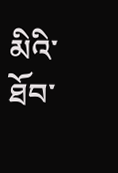མིའི་ཐོབ་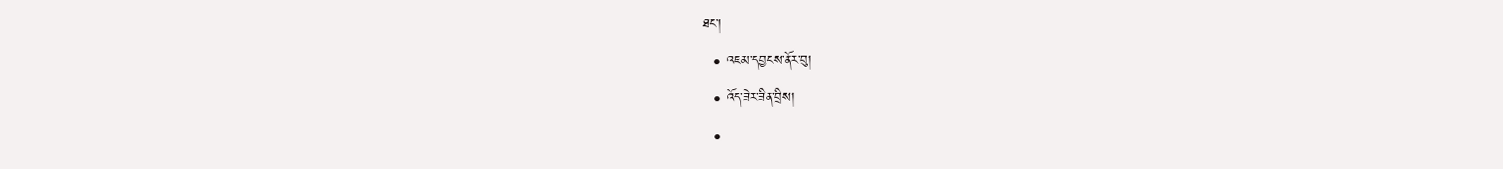ཐང་།
  • འཇམ་དབྱངས་ནོར་བུ།
  • འོད་ཟེར་ཟིན་བྲིས།
  •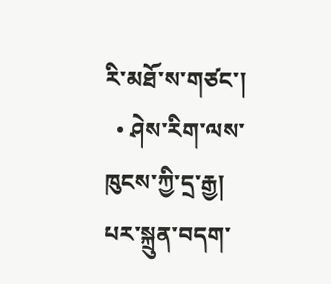རི་མཐོ་ས་གཙང་།
  • ཤེས་རིག་ལས་ཁུངས་ཀྱི་དྲ་རྒྱ།
པར་སྐྲུན་བདག་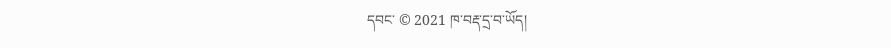དབང་ © 2021 ཁ་བརྡ་དྲ་བ་ཡོད།